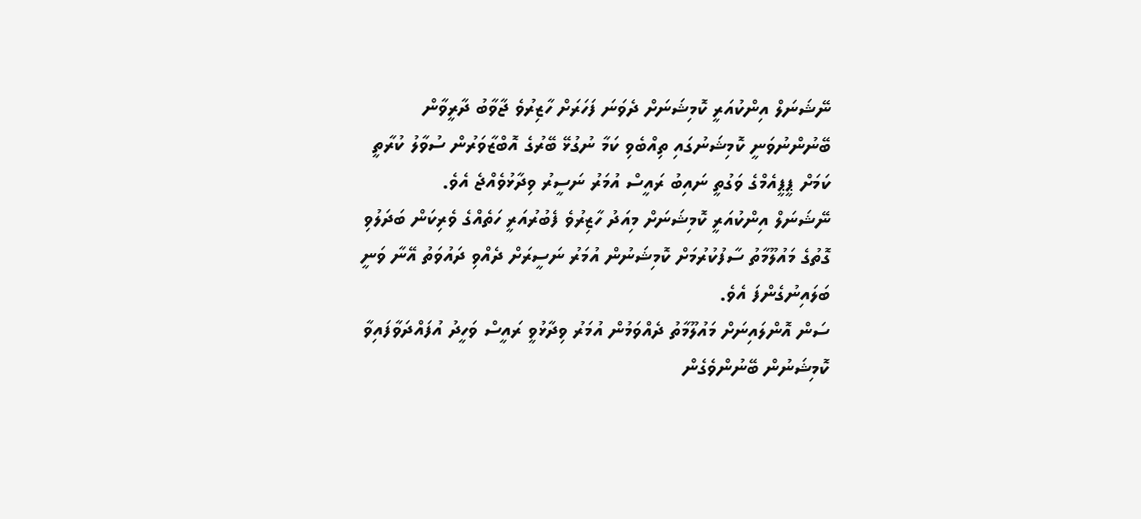ނޭޝަނަލް އިންކުއަރީ ކޮމިޝަނަށް ދެވަނަ ފަހަރަށް ހާޒިރުވެ ޖާވާބު ދާރީވާން ބޭނުންނުވަނީ ކޮމިޝަނުގައި ތިއްބެވި ކަމާ ނުގުޅޭ ބޭރުގެ އޮބްޒާވަރުން ސުވާލު ކުރާތީ ކަމަށް ޕީޕީއެމްގެ ވަގުތީ ނައިބު ރައީސް އުމަރު ނަސީރު ވިދާޅުވެއްޖެ އެވެ.
ނޭޝަނަލް އިންކުއަރީ ކޮމިޝަނަށް މިއަދު ހާޒިރުވެ ފެބުރުއަރީ ހަތެއްގެ ވެރިކަން ބަދަލުވި ގޮތުގެ މައުލޫމާތު ސާފުކުރުމަށް ކޮމިޝަނުން އުމަރު ނަސީރަށް ދެއްވި ދައުވަތު އޭނާ ވަނީ ބަލައިނުގެންފަ އެވެ.
ސަން އޮންލައިނަށް މައުލޫމާތު ދެއްވަމުން އުމަރު ވިދާޅުވީ ރައީސް ވަހީދު އުފައްދަވާފައިވާ ކޮމިޝަނުން ބޭނުންވެގެން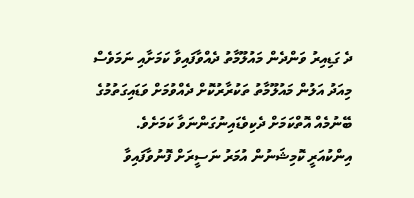ދެ ގަޑިއިރު ވަންދެން މައުލޫމާތު ދެއްވާފައިވާ ކަމަށާއި ނަމަވެސް މިއަދު އަލުން މައުލޫމާތު ތަކުރާރުކޮށް ދެއްވުމަށް ވަޑައިގަތުމުގެ ބޭނުމެއް އޮތްކަމަށް ދެކިވެޑައިނުގަންނަވާ ކަމަށެވެ.
އިންކުއަރީ ކޮމިޝަނުން އުމަރު ނަސީރަށް ފޮނުވާފައިވާ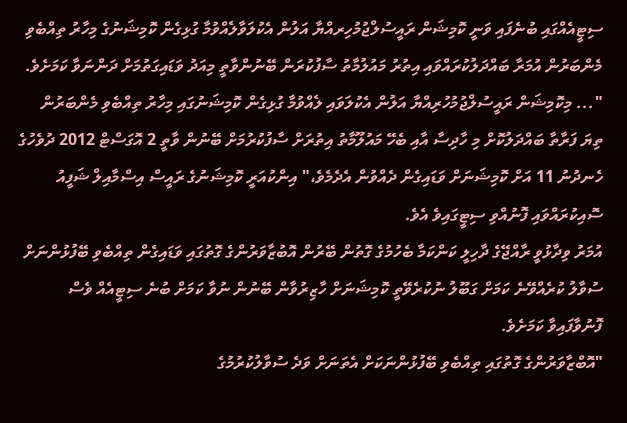ސިޓީއެއްގައި ބުނެފައި ވަނީ ކޮމިޝަން ރައީސުލްޖުމުހިރއްޔާ އަލުން އެކުލަވާލެއްވުމާ ގުޅިގެން ކޮމިޝަނުގެ މިހާރު ތިއްބެވި މެންބަރުން އުމަރާ ބައްދަލުކުރައްވައި އިތުރު މައުލުމާތު ސާފުކުރަން ބޭނުންވާތީ މިއަދު ވަޑައިގަތުމަށް ދަންނަވާ ކަމަށެވެ.
"... މިކޮމިޝަން ރައީސުލްޖުމުހުރިއްޔާ އަލުން އެކުލަވައި ލެއްވުމާ ގުޅިގެން ކޮމިޝަނުގައި މިހާރު ތިއްބެވި މެންބަރުން ތިޔަ ފަރާތާ ބައްދަލުކޮށް މި ހާދިސާ އާއި ބެހޭ މައުލޫމާތު އިތުރަށް ސާފުކުރުމަށް ބޭނުން ވާތީ 2 އޮގަސްޓް 2012 ދުވެހުގެ ހެނދުނު 11 އަށް ކޮމިޝަނަށް ވަޑައިގެން ދެއްވުން އެދެމެވެ،" އިންކުއަރީ ކޮމިޝަނުގެ ރައީސް އިސްމާއިލް ޝަފީއު ސޮއިކުރައްވައި ފޮނުއްވި ސިޓީގައިވެ އެވެ.
އުމަރު ވިދާޅުވީ ރާއްޖޭގެ ދާހިލީ ކަންކަމާ ބެހުމުގެ ގޮތުން ބޭރުން އޮބުޒާވަރުންގެ ގޮތުގައި ވަޑައިގެން ތިއްބެވި ބޭފުޅުންނަށް ސުވާލު ކުރެއްވޭނެ ކަމަށް ގަބޫލު ނުކުރެވޭތީ ކޮމިޝަނަށް ހާޒިރުވާން ބޭނުން ނުވާ ކަމަށް ބުނެ ސިޓީއެއް ވެސް ފޮނުވާފައިވާ ކަމަށެވެ.
"އޮބްޒާވަރުންގެ ގޮތުގައި ތިއްބެވި ބޭފުޅުންނަކަށް އެތަނަށް ވަދެ ސުވާލުކުރުމުގެ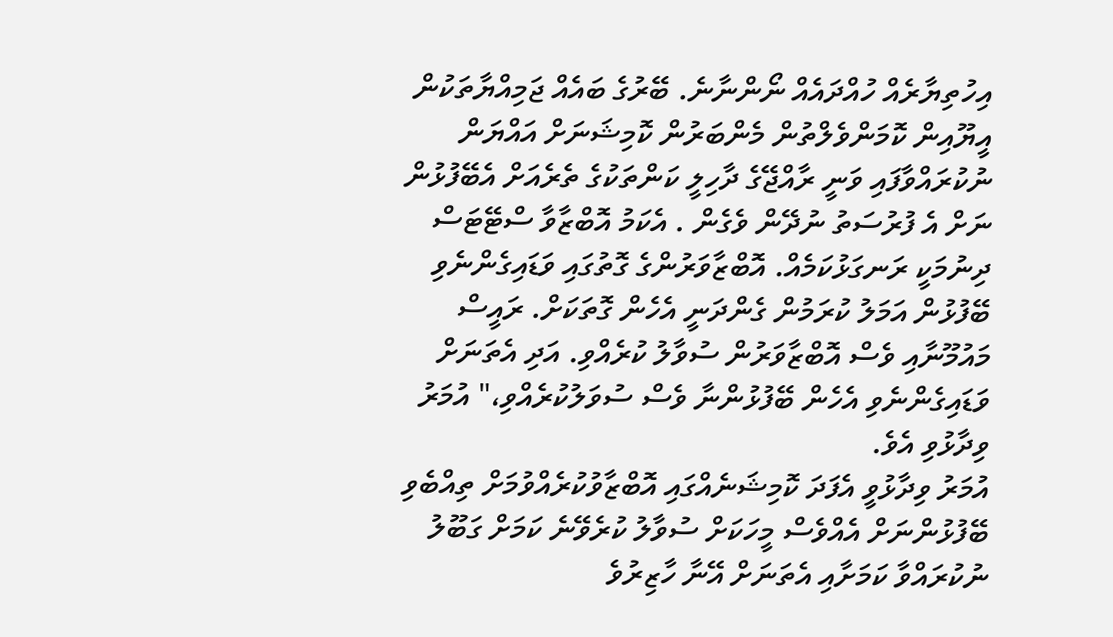އިހުތިޔާރެއް ހުއްދައެއް ނޯންނާނެ. ބޭރުގެ ބައެއް ޖަމިއްޔާތަކުން އީޔޫއިން ކޮމަންވެލްތުން މެންބަރުން ކޮމިޝަނަށް އައްޔަން ނުކުރައްވާފައި ވަނީ ރާއްޖޭގެ ދާހިލީ ކަންތަކުގެ ތެރެއަށް އެބޭފުޅުން ނަށް އެ ފުރުސަތު ނުދޭން ވެގެން . އެކަމު އޮބްޒާވާ ސްޓޭޓަސް ދިނުމަކީ ރަނގަޅުކަމެއް. އޮބްޒާވަރުންގެ ގޮތުގައި ވަޑައިގެންނެވި ބޭފުޅުން އަމަލު ކުރަމުން ގެންދަނީ އެހެން ގޮތަކަށް. ރައީސް މައުމޫނާއި ވެސް އޮބްޒާވަރުން ސުވާލު ކުރެއްވި. އަދި އެތަނަށް ވަޑައިގެންނެވި އެހެން ބޭފުޅުންނާ ވެސް ސުވަލުކުރެއްވި،" އުމަރު ވިދާޅުވި އެވެ.
އުމަރު ވިދާޅުވީ އެފަދަ ކޮމިޝަނެއްގައި އޮބްޒާވުކުރެއްވުމަށް ތިއްބެވި ބޭފުޅުންނަށް އެއްވެސް މީހަކަށް ސުވާލު ކުރެވޭނެ ކަމަށް ގަބޫލު ނުކުރައްވާ ކަމަށާއި އެތަނަށް އޭނާ ހާޒިރުވެ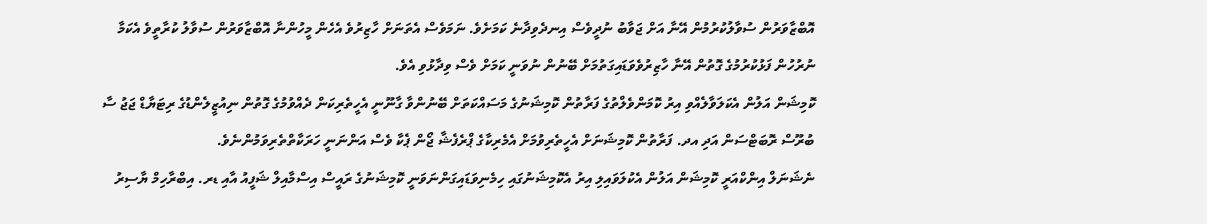އޮބްޒާވަރުން ސުވާލުކުރުމުން އޭނާ އަށް ޖަވާބު ނުދީވެސް އިނދެވިދާނެ ކަމަށެވެ. ނަމަވެސް އެތަނަށް ހާޒިރުވެ އެހެން މީހުންނާ އޮބްޒާވަރުން ސުވާލު ކުރާތީވެ އެކަމާ ނުރުހުން ފަޅުކުރުމުގެ ގޮތުން އޭނާ ހާޒިރުވެވަޑައިގަތުމަށް ބޭނުން ނުވަނީ ކަމަށް ވެސް ވިދާޅުވި އެވެ.
ކޮމިޝަން އަލުން އެކަލަވާލެއްވި އިރު ކޮމަންވެލްތުގެ ފަރާތުން ކޮމިޝަނުގެ މަސައްކަތަށް ބޭނުންވާ ގާނޫނީ އެހީތެރިކަން ދެއްވުމުގެ ގޮތުން ނިއުޒީލެންޑުގެ ރިޓަޔާޑް ޖަޖު ސާ ބުރޫސް ރޮބަޓްސަން އަދި އދ. ފަރާތުން ކޮމިޝަނަށް އެހީތެރިވުމަށް އެމެރިކާގެ ޕްރެފެޝާ ޖޯން ޕެކާ ވެސް އަންނަނީ ހަރަކާތްތެރިވަމުންނެވެ.
ނެޝަނަލް އިންކްއަރީ ކޮމިޝަން އަލުން އެކުލަވައިލި އިރު އެކޮމިޝަނުގައި ހިމެނިވަޑައިގަންނަވަނީ ކޮމިޝަނުގެ ރައީސް އިސްމާއިލް ޝަފީއު އާއި ޑރ. އިބްރާހިމް ޔާސިރު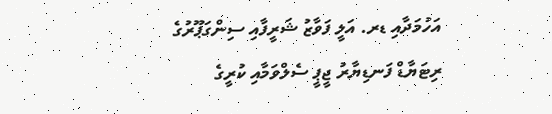އަހުމަދާއި ޑރ. އަލީ ފަވާޒު ޝަރީފާއި ސިންގަޕޫރުގެ ރިޓަޔާޑް ފަނޑިޔާރު ޖީޕީ ސެލްވަމާއި ކުރީގެ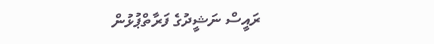ރައީސް ނަޝީދުގެ ފަރާތްޕުޅުން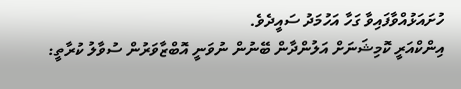ހުށައަޅުއްވާފައިވާ ގަހާ އަހުމަދު ސައީދެވެ.
އިންކްއަރީ ކޮމިޝަނަށް އަލުންދާން ބޭނުން ނުވަނީ އޮބްޒާވަރުން ސުވާލު ކުރާތީ: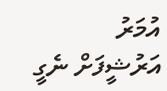އުމަރު
އަރުޝީފަށް ނެގީ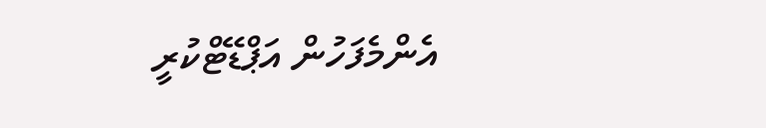އެންމެފަހުން އަޕްޑޭޓްކުރީ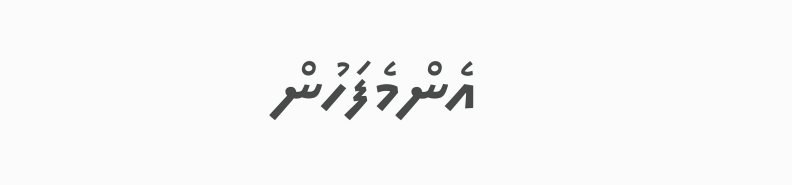އެންމެފަހުން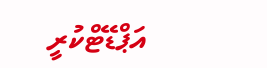އަޕްޑޭޓްކުރީ